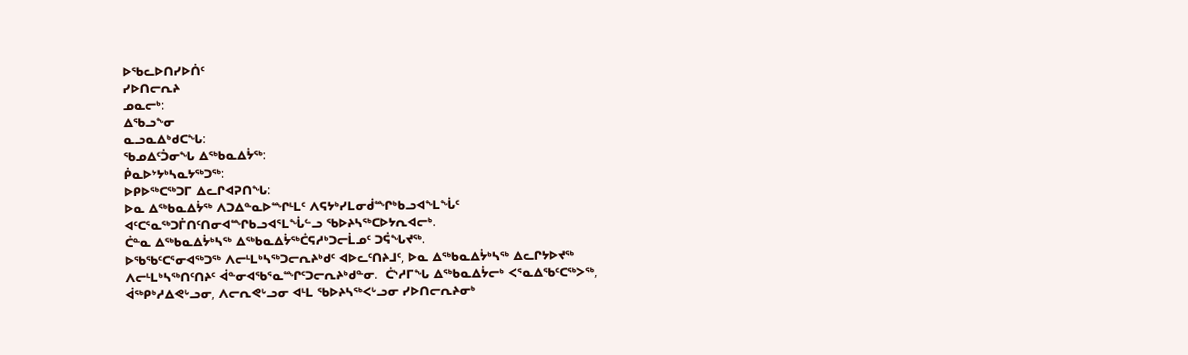ᐅᖃᓚᐅᑎᓯᐅᑏᑦ
ᓯᐅᑎᓕᕆᔨ
ᓄᓇᓕᒃ:
ᐃᖃᓗᖕᓂ
ᓇᓗᓇᐃᒃᑯᑕᖓ:
ᖃᓄᐃᑦᑑᓂᖓ ᐃᖅᑲᓇᐃᔮᖅ:
ᑮᓇᐅᔾᔭᒃᓴᓇᔭᖅᑐᖅ:
ᐅᑭᐅᖅᑕᖅᑐᒥ ᐃᓚᒋᐊᕈᑎᖓ:
ᐅᓇ ᐃᖅᑲᓇᐃᔮᖅ ᐱᑐᐃᓐᓇᐅᙱᒻᒪᑦ ᐱᕋᔭᒃᓯᒪᓂᑰᙱᒃᑲᓗᐊᖕᒪᖔᑦ ᐊᑦᑕᕐᓇᖅᑐᒦᑎᑦᑎᓂᐊᙱᑲᓗᐊᕐᒪᖔᓪᓗ ᖃᐅᔨᓴᖅᑕᐅᔭᕆᐊᓕᒃ.
ᑖᓐᓇ ᐃᖅᑲᓇᐃᔮᒃᓴᖅ ᐃᖅᑲᓇᐃᔮᖅᑖᕋᓱᒃᑐᓕᒫᓄᑦ ᑐᕌᖓᔪᖅ.
ᐅᖃᖃᑦᑕᕐᓂᐊᖅᑐᖅ ᐱᓕᒻᒪᒃᓴᖅᑐᓕᕆᔨᒃᑯᑦ ᐊᐅᓚᑦᑎᔨᒧᑦ, ᐅᓇ ᐃᖅᑲᓇᐃᔮᒃᓴᖅ ᐃᓚᒋᔭᐅᔪᖅ ᐱᓕᒻᒪᒃᓴᖅᑎᑦᑎᔨᑦ ᐋᓐᓂᐊᖃᕐᓇᙱᑦᑐᓕᕆᔨᒃᑯᓐᓂ.  ᑖᔅᓱᒥᖓ ᐃᖅᑲᓇᐃᔮᓕᒃ ᐸᕐᓇᐃᖃᑦᑕᖅᐳᖅ, ᐋᖅᑭᒃᓱᐃᕙᒡᓗᓂ, ᐱᓕᕆᕙᒡᓗᓂ ᐊᒻᒪ ᖃᐅᔨᓴᖅᐸᒡᓗᓂ ᓯᐅᑎᓕᕆᔨᓂᒃ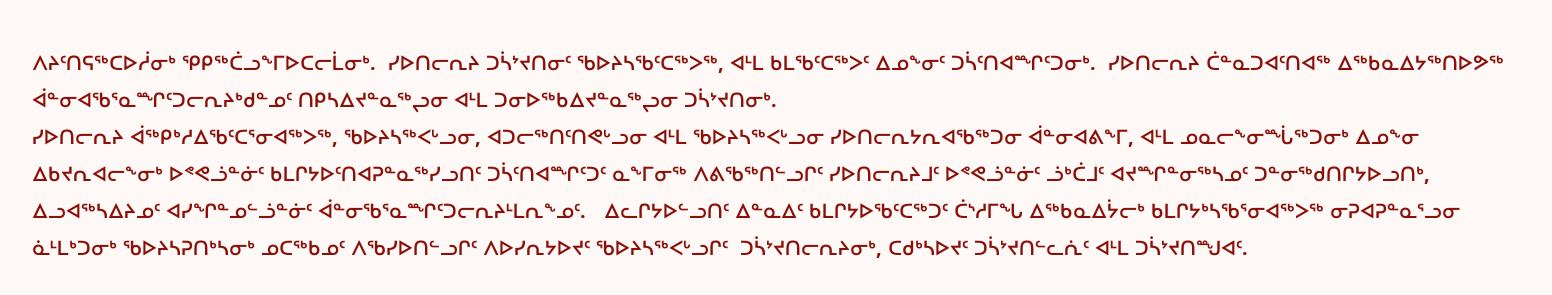ᐱᔨᑦᑎᕋᖅᑕᐅᓲᓂᒃ ᕿᑭᖅᑖᓗᖕᒥᐅᑕᓕᒫᓂᒃ.  ᓯᐅᑎᓕᕆᔨ ᑐᓵᔾᔪᑎᓂᑦ ᖃᐅᔨᓴᖃᑦᑕᖅᐳᖅ, ᐊᒻᒪ ᑲᒪᖃᑦᑕᖅᐳᑦ ᐃᓄᖕᓂᑦ ᑐᓵᑦᑎᐊᙱᑦᑐᓂᒃ.  ᓯᐅᑎᓕᕆᔨ ᑖᓐᓇᑐᐊᑦᑎᐊᖅ ᐃᖅᑲᓇᐃᔭᖅᑎᐅᕗᖅ ᐋᓐᓂᐊᖃᕐᓇᙱᑦᑐᓕᕆᔨᒃᑯᓐᓄᑦ ᑎᑭᓴᐃᔪᓐᓇᖅᖢᓂ ᐊᒻᒪ ᑐᓂᐅᖅᑲᐃᔪᓐᓇᖅᖢᓂ ᑐᓵᔾᔪᑎᓂᒃ.
ᓯᐅᑎᓕᕆᔨ ᐋᖅᑭᒃᓱᐃᖃᑦᑕᕐᓂᐊᖅᐳᖅ, ᖃᐅᔨᓴᖅᐸᒡᓗᓂ, ᐊᑐᓕᖅᑎᑦᑎᕙᒡᓗᓂ ᐊᒻᒪ ᖃᐅᔨᓴᖅᐸᒡᓗᓂ ᓯᐅᑎᓕᕆᔭᕆᐊᖃᖅᑐᓂ ᐋᓐᓂᐊᕕᖕᒥ, ᐊᒻᒪ ᓄᓇᓕᖕᓂᙶᖅᑐᓂᒃ ᐃᓄᖕᓂ ᐃᑲᔪᕆᐊᓕᖕᓂᒃ ᐅᕝᕙᓘᓐᓃᑦ ᑲᒪᒋᔭᐅᑦᑎᐊᕈᓐᓇᖅᓯᓗᑎᑦ ᑐᓵᑦᑎᐊᙱᑦᑐᑦ ᓇᖕᒥᓂᖅ ᐱᕕᖃᖅᑎᓪᓗᒋᑦ ᓯᐅᑎᓕᕆᔨᒧᑦ ᐅᕝᕙᓘᓐᓃᑦ ᓘᒃᑖᒧᑦ ᐊᔪᙱᓐᓂᖅᓴᓄᑦ ᑐᓐᓂᖅᑯᑎᒋᔭᐅᓗᑎᒃ, ᐃᓗᐊᖅᓴᐃᔨᓄᑦ ᐊᓯᖏᓐᓄᓪᓘᓐᓃᑦ ᐋᓐᓂᖃᕐᓇᙱᑦᑐᓕᕆᔨᒻᒪᕆᖕᓄᑦ.   ᐃᓚᒋᔭᐅᓪᓗᑎᑦ ᐃᓐᓇᐃᑦ ᑲᒪᒋᔭᐅᖃᑦᑕᖅᑐᑦ ᑖᔅᓱᒥᖓ ᐃᖅᑲᓇᐃᔮᓕᒃ ᑲᒪᒋᔭᒃᓴᖃᕐᓂᐊᖅᐳᖅ ᓂᕈᐊᕈᓐᓇᕐᓗᓂ ᓈᒻᒪᒃᑐᓂᒃ ᖃᐅᔨᓴᕈᑎᒃᓴᓂᒃ ᓄᑕᖅᑲᓄᑦ ᐱᖃᓯᐅᑎᓪᓗᒋᑦ ᐱᐅᓯᕆᔭᐅᔪᑦ ᖃᐅᔨᓴᖅᐸᒡᓗᒋᑦ  ᑐᓵᔾᔪᑎᓕᕆᔨᓂᒃ, ᑕᑯᒃᓴᐅᔪᑦ ᑐᓵᔾᔪᑎᓪᓚᕇᑦ ᐊᒻᒪ ᑐᓵᔾᔪᑎᙳᐊᑦ.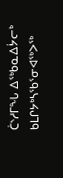ᑖᔅᓱᒥᖓ ᐃᖅᑲᓇᐃᔮᓕᒃ ᑲᒪᒋᔭᒃᓴᖃᕐᓂᐊᖅᐳᖅ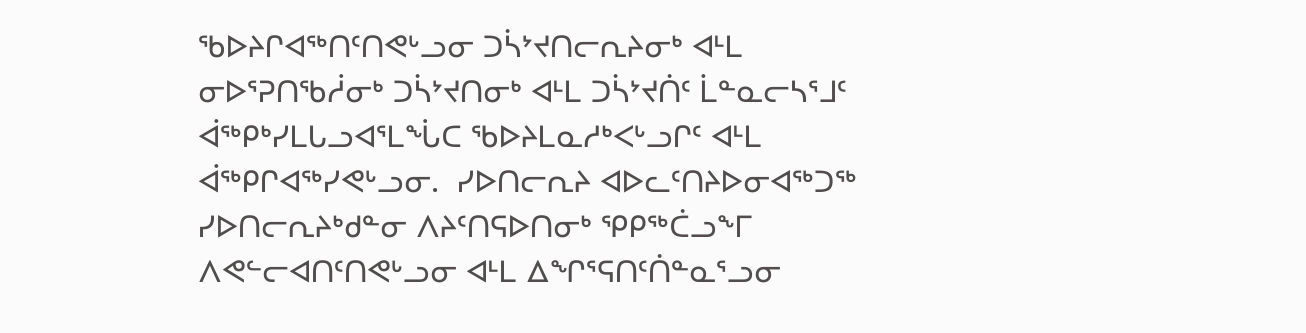ᖃᐅᔨᒋᐊᖅᑎᑦᑎᕙᒡᓗᓂ ᑐᓵᔾᔪᑎᓕᕆᔨᓂᒃ ᐊᒻᒪ ᓂᐅᕐᕈᑎᖃᓲᓂᒃ ᑐᓵᔾᔪᑎᓂᒃ ᐊᒻᒪ ᑐᓵᔾᔪᑏᑦ ᒫᓐᓇᓕᓴᕐᒧᑦ ᐋᖅᑭᒃᓯᒪᒐᓗᐊᕐᒪᖔᑕ ᖃᐅᔨᒪᓇᓱᒃᐸᒡᓗᒋᑦ ᐊᒻᒪ ᐋᖅᑭᒋᐊᖅᓯᕙᒡᓗᓂ.  ᓯᐅᑎᓕᕆᔨ ᐊᐅᓚᑦᑎᔨᐅᓂᐊᖅᑐᖅ ᓯᐅᑎᓕᕆᔨᒃᑯᓐᓂ ᐱᔨᑦᑎᕋᐅᑎᓂᒃ ᕿᑭᖅᑖᓗᖕᒥ ᐱᕙᓪᓕᐊᑎᑦᑎᕙᒡᓗᓂ ᐊᒻᒪ ᐃᖏᕐᕋᑎᑦᑏᓐᓇᕐᓗᓂ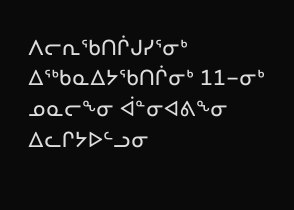ᐱᓕᕆᖃᑎᒌᒍᓯᕐᓂᒃ ᐃᖅᑲᓇᐃᔭᖃᑎᒌᓂᒃ 11−ᓂᒃ ᓄᓇᓕᖕᓂ ᐋᓐᓂᐊᕕᖕᓂ ᐃᓚᒋᔭᐅᓪᓗᓂ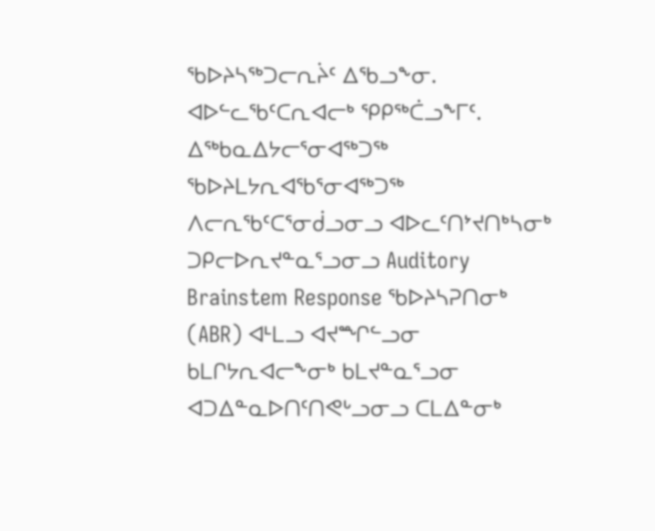ᖃᐅᔨᓴᖅᑐᓕᕆᔩᑦ ᐃᖃᓗᖕᓂ.   ᐊᐅᓪᓚᖃᑦᑕᕆᐊᓕᒃ ᕿᑭᖅᑖᓗᖕᒥᑦ.
ᐃᖅᑲᓇᐃᔭᓕᕐᓂᐊᖅᑐᖅ ᖃᐅᔨᒪᔭᕆᐊᖃᕐᓂᐊᖅᑐᖅ ᐱᓕᕆᖃᑦᑕᕐᓂᑰᓗᓂᓗ ᐊᐅᓚᑦᑎᔾᔪᑎᒃᓴᓂᒃ ᑐᑭᓕᐅᕆᔪᓐᓇᕐᓗᓂᓗ Auditory Brainstem Response ᖃᐅᔨᓴᕈᑎᓂᒃ (ABR) ᐊᒻᒪᓗ ᐊᔪᙱᓪᓗᓂ ᑲᒪᒋᔭᕆᐊᓕᖕᓂᒃ ᑲᒪᔪᓐᓇᕐᓗᓂ ᐊᑐᐃᓐᓇᐅᑎᑦᑎᕙᒡᓗᓂᓗ ᑕᒪᐃᓐᓂᒃ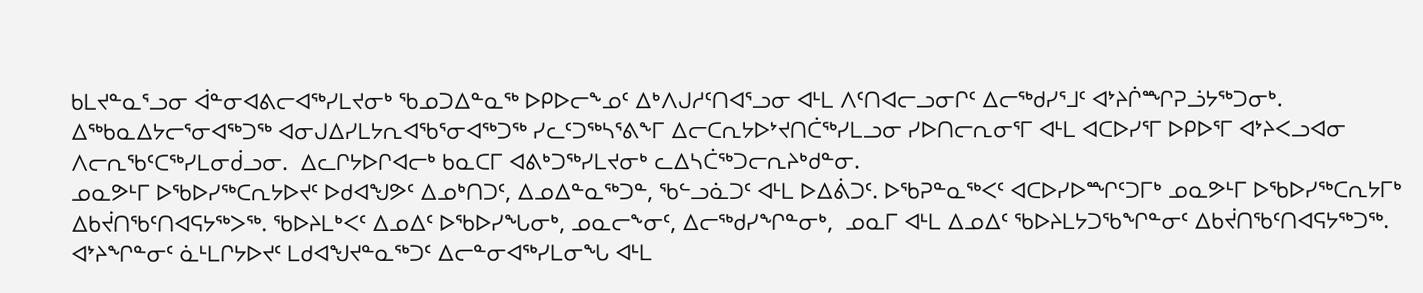ᑲᒪᔪᓐᓇᕐᓗᓂ ᐋᓐᓂᐊᕕᓕᐊᖅᓯᒪᔪᓂᒃ ᖃᓄᑐᐃᓐᓇᖅ ᐅᑭᐅᓕᖕᓄᑦ ᐃᒃᐱᒍᓱᑦᑎᐊᕐᓗᓂ ᐊᒻᒪ ᐱᑦᑎᐊᓕᓗᓂᒋᑦ ᐃᓕᖅᑯᓯᕐᒧᑦ ᐊᔾᔨᒌᙱᕈᓘᔭᖅᑐᓂᒃ.
ᐃᖅᑲᓇᐃᔭᓕᕐᓂᐊᖅᑐᖅ ᐊᓂᒍᐃᓯᒪᔭᕆᐊᖃᕐᓂᐊᖅᑐᖅ ᓯᓚᑦᑐᖅᓴᕐᕕᖕᒥ ᐃᓕᑕᕆᔭᐅᔾᔪᑎᑖᖅᓯᒪᓗᓂ ᓯᐅᑎᓕᕆᓂᕐᒥ ᐊᒻᒪ ᐊᑕᐅᓯᕐᒥ ᐅᑭᐅᕐᒥ ᐊᔾᔨᐸᓗᐊᓂ ᐱᓕᕆᖃᑦᑕᖅᓯᒪᓂᑰᓗᓂ.  ᐃᓚᒋᔭᐅᒋᐊᓕᒃ ᑲᓇᑕᒥ ᐊᕕᒃᑐᖅᓯᒪᔪᓂᒃ ᓚᐃᓴᑖᖅᑐᓕᕆᔨᒃᑯᓐᓂ.
ᓄᓇᕗᒻᒥ ᐅᖃᐅᓯᖅᑕᕆᔭᐅᔪᑦ ᐅᑯᐊᖑᕗᑦ ᐃᓄᒃᑎᑐᑦ, ᐃᓄᐃᓐᓇᖅᑐᓐ, ᖃᓪᓗᓈᑐᑦ ᐊᒻᒪ ᐅᐃᕖᑐᑦ. ᐅᖃᕈᓐᓇᖅᐸᑦ ᐊᑕᐅᓯᐅᙱᑦᑐᒥᒃ ᓄᓇᕗᒻᒥ ᐅᖃᐅᓯᖅᑕᕆᔭᒥᒃ ᐃᑲᔫᑎᖃᑦᑎᐊᕋᔭᖅᐳᖅ. ᖃᐅᔨᒪᒃᐸᑦ ᐃᓄᐃᑦ ᐅᖃᐅᓯᖓᓂᒃ, ᓄᓇᓕᖕᓂᑦ, ᐃᓕᖅᑯᓯᖏᓐᓂᒃ,  ᓄᓇᒥ ᐊᒻᒪ ᐃᓄᐃᑦ ᖃᐅᔨᒪᔭᑐᖃᖏᓐᓂᑦ ᐃᑲᔫᑎᖃᑦᑎᐊᕋᔭᖅᑐᖅ.
ᐊᔾᔨᖏᓐᓂᑦ ᓈᒻᒪᒋᔭᐅᔪᑦ ᒪᑯᐊᖑᔪᓐᓇᖅᑐᑦ ᐃᓕᓐᓂᐊᖅᓯᒪᓂᖓ ᐊᒻᒪ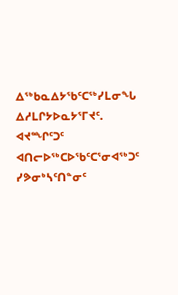ᐃᖅᑲᓇᐃᔭᖃᑦᑕᖅᓯᒪᓂᖓ ᐃᓱᒪᒋᔭᐅᓇᔭᕐᒥᔪᑦ.
ᐊᔪᙱᑦᑐᑦ ᐊᑎᓕᐅᖅᑕᐅᖃᑦᑕᕐᓂᐊᖅᑐᑦ ᓯᕗᓂᒃᓴᑦᑎᓐᓂᑦ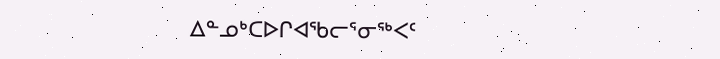ᐃᓐᓄᒃᑕᐅᒋᐊᖃᓕᕐᓂᖅᐸᑦ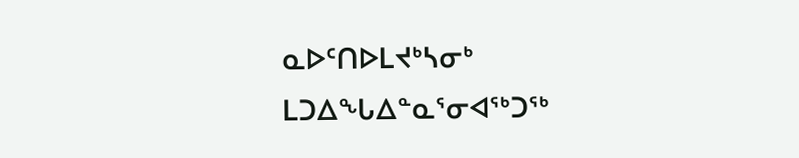ᓇᐅᑦᑎᐅᒪᔪᒃᓴᓂᒃ
ᒪᑐᐃᖓᐃᓐᓇᕐᓂᐊᖅᑐᖅ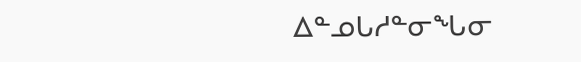ᐃᓐᓄᒐᓱᓐᓂᖓᓂ